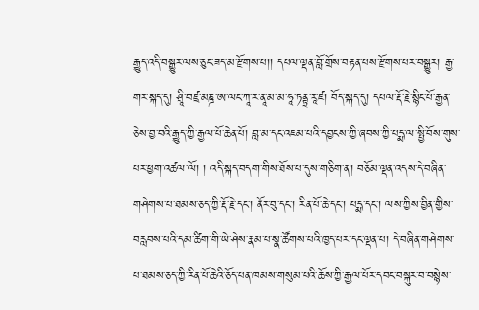རྒྱུད་འདི་བསྒྱུར་ལས་ཅུང་ཟད་མ་རྫོགས་པ།། དཔལ་ལྡན་བློ་གྲོས་བརྟན་པས་རྫོགས་པར་བསྒྱུར། རྒྱ་གར་སྐད་དུ། ཤྲཱི་བཛྲ་མཎྜ་ཨ་ལང་ཀཱ་ར་ནཱ་མ་མ་ཧཱ་ཏནྟྲ་རཱ་ཛ། བོད་སྐད་དུ། དཔལ་རྡོ་རྗེ་སྙིང་པོ་རྒྱན་ཅེས་བྱ་བའི་རྒྱུད་ཀྱི་རྒྱལ་པོ་ཆེན་པོ། བླ་མ་དང་འཇམ་པའི་དབྱངས་ཀྱི་ཞབས་ཀྱི་པདྨ་ལ་སྤྱི་བོས་གུས་པར་ཕྱག་འཚལ་ལོ། ། འདི་སྐད་བདག་གིས་ཐོས་པ་དུས་གཅིག་ན། བཅོམ་ལྡན་འདས་དེ་བཞིན་གཤེགས་པ་ཐམས་ཅད་ཀྱི་རྡོ་རྗེ་དང་། ནོར་བུ་དང་། རིན་པོ་ཆེ་དང་། པདྨ་དང་། ལས་ཀྱིས་བྱིན་གྱིས་བརླབས་པའི་དམ་ཚིག་གི་ཡེ་ཤེས་རྣམ་པ་སྣ་ཚོགས་པའི་ཁྱད་པར་དང་ལྡན་པ། དེ་བཞིན་གཤེགས་པ་ཐམས་ཅད་ཀྱི་རིན་པོ་ཆེའི་ཅོད་པན་ཁམས་གསུམ་པའི་ཆོས་ཀྱི་རྒྱལ་པོར་དབང་བསྐུར་བ་བསྙེས་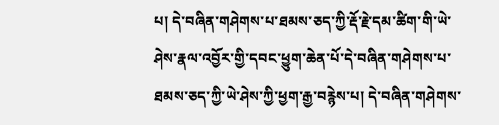པ། དེ་བཞིན་གཤེགས་པ་ཐམས་ཅད་ཀྱི་རྡོ་རྗེ་དམ་ཚིག་གི་ཡེ་ཤེས་རྣལ་འབྱོར་གྱི་དབང་ཕྱུག་ཆེན་པོ་དེ་བཞིན་གཤེགས་པ་ཐམས་ཅད་ཀྱི་ཡེ་ཤེས་ཀྱི་ཕྱག་རྒྱ་བརྙེས་པ། དེ་བཞིན་གཤེགས་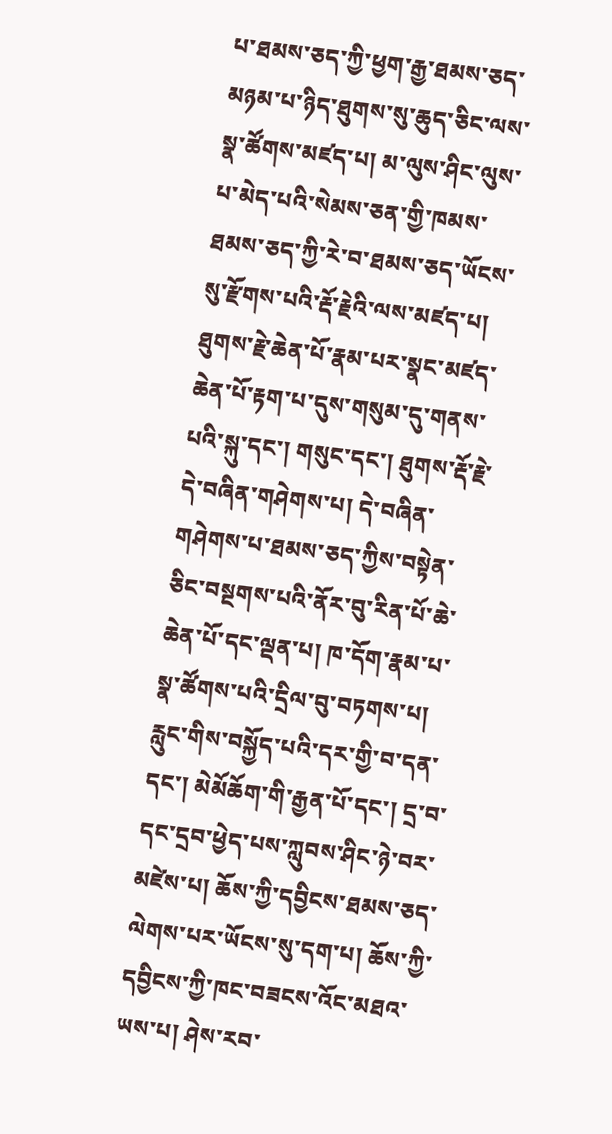པ་ཐམས་ཅད་ཀྱི་ཕྱག་རྒྱ་ཐམས་ཅད་མཉམ་པ་ཉིད་ཐུགས་སུ་ཆུད་ཅིང་ལས་སྣ་ཚོགས་མཛད་པ། མ་ལུས་ཤིང་ལུས་པ་མེད་པའི་སེམས་ཅན་གྱི་ཁམས་ཐམས་ཅད་ཀྱི་རེ་བ་ཐམས་ཅད་ཡོངས་སུ་རྫོགས་པའི་རྡོ་རྗེའི་ལས་མཛད་པ། ཐུགས་རྗེ་ཆེན་པོ་རྣམ་པར་སྣང་མཛད་ཆེན་པོ་རྟག་པ་དུས་གསུམ་དུ་གནས་པའི་སྐུ་དང་། གསུང་དང་། ཐུགས་རྡོ་རྗེ་དེ་བཞིན་གཤེགས་པ། དེ་བཞིན་གཤེགས་པ་ཐམས་ཅད་ཀྱིས་བསྟེན་ཅིང་བསྔགས་པའི་ནོར་བུ་རིན་པོ་ཆེ་ཆེན་པོ་དང་ལྡན་པ། ཁ་དོག་རྣམ་པ་སྣ་ཚོགས་པའི་དྲིལ་བུ་བཏགས་པ། རླུང་གིས་བསྐྱོད་པའི་དར་གྱི་བ་དན་དང་། མེམོཆོག་གི་རྒྱན་པོ་དང་། དྲ་བ་དང་དྲབ་ཕྱེད་པས་ཀླུབས་ཤིང་ཉེ་བར་མཛེས་པ། ཆོས་ཀྱི་དབྱིངས་ཐམས་ཅད་ལེགས་པར་ཡོངས་སུ་དག་པ། ཆོས་ཀྱི་དབྱིངས་ཀྱི་ཁང་བཟངས་འོང་མཐའ་ཡས་པ། ཤེས་རབ་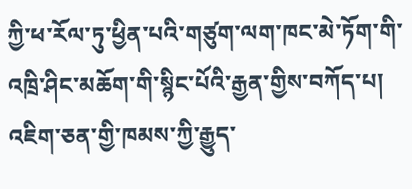ཀྱི་ཕ་རོལ་ཏུ་ཕྱིན་པའི་གཙུག་ལག་ཁང་མེ་ཏོག་གི་འཁྲི་ཤིང་མཆོག་གི་སྙིང་པོའི་རྒྱན་གྱིས་བཀོད་པ། འཇིག་ཅན་གྱི་ཁམས་ཀྱི་རྒྱུད་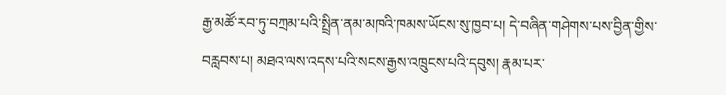རྒྱ་མཚོ་རབ་ཏུ་བཀྲམ་པའི་སྤྲིན་ནམ་མཁའི་ཁམས་ཡོངས་སུ་ཁྱབ་པ། དེ་བཞིན་གཤེགས་པས་བྱིན་གྱིས་བརླབས་པ། མཐའ་ལས་འདས་པའི་སངས་རྒྱས་འཁྲུངས་པའི་དབུས། རྣམ་པར་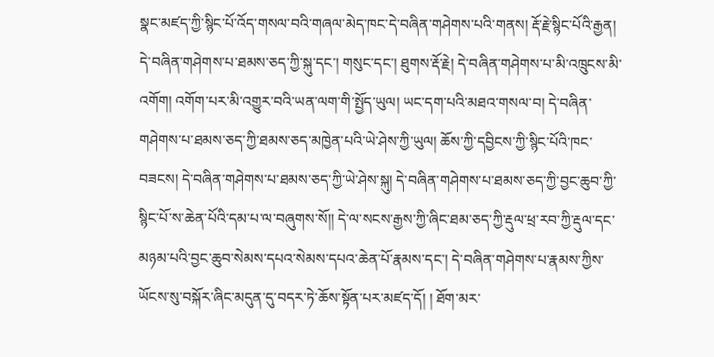སྣང་མཛད་ཀྱི་སྙིང་པོ་འོད་གསལ་བའི་གཞལ་མེད་ཁང་དེ་བཞིན་གཤེགས་པའི་གནས། རྡོ་རྗེ་སྙིང་པོའི་རྒྱན། དེ་བཞིན་གཤེགས་པ་ཐམས་ཅད་ཀྱི་སྐུ་དང་། གསུང་དང་། ཐུགས་རྡོ་རྗེ། དེ་བཞིན་གཤེགས་པ་མི་འཁྲུངས་མི་འགོག། འགོག་པར་མི་འགྱུར་བའི་ཡན་ལག་གི་སྤྱོད་ཡུལ། ཡང་དག་པའི་མཐའ་གསལ་བ། དེ་བཞིན་གཤེགས་པ་ཐམས་ཅད་ཀྱི་ཐམས་ཅད་མཁྱེན་པའི་ཡེ་ཤེས་ཀྱི་ཡུལ། ཆོས་ཀྱི་དབྱིངས་ཀྱི་སྙིང་པོའི་ཁང་བཟངས། དེ་བཞིན་གཤེགས་པ་ཐམས་ཅད་ཀྱི་ཡེ་ཤེས་སྐུ། དེ་བཞིན་གཤེགས་པ་ཐམས་ཅད་ཀྱི་བྱང་ཆུབ་ཀྱི་སྙིང་པོ་ས་ཆེན་པོའི་དམ་པ་ལ་བཞུགས་སོ།། དེ་ལ་སངས་རྒྱས་ཀྱི་ཞིང་ཐམ་ཅད་ཀྱི་རྡུལ་ཕྲ་རབ་ཀྱི་རྡུལ་དང་མཉམ་པའི་བྱང་ཆུབ་སེམས་དཔའ་སེམས་དཔའ་ཆེན་པོ་རྣམས་དང་། དེ་བཞིན་གཤེགས་པ་རྣམས་ཀྱིས་ཡོངས་སུ་བསྐོར་ཞིང་མདུན་དུ་བདར་ཏེ་ཆོས་སྟོན་པར་མཛད་དོ། ། ཐོག་མར་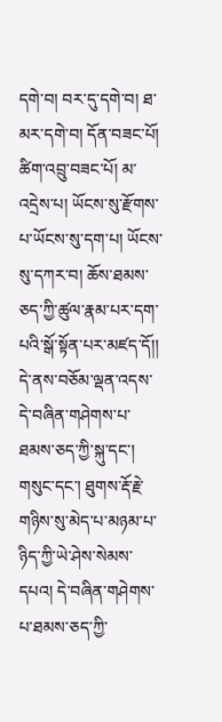དགེ་བ། བར་དུ་དགེ་བ། ཐ་མར་དགེ་བ། དོན་བཟང་པོ། ཚིག་འབྲུ་བཟང་པོ། མ་འདྲེས་པ། ཡོངས་སུ་རྫོགས་པ་ཡོངས་སུ་དག་པ། ཡོངས་སུ་དཀར་བ། ཆོས་ཐམས་ཅད་ཀྱི་ཚུལ་རྣམ་པར་དག་པའི་སྒོ་སྟོན་པར་མཛད་དོ།། དེ་ནས་བཅོམ་ལྡན་འདས་དེ་བཞིན་གཤེགས་པ་ཐམས་ཅད་ཀྱི་སྐུ་དང་། གསུང་དང་། ཐུགས་རྡོ་རྗེ་གཉིས་སུ་མེད་པ་མཉམ་པ་ཉིད་ཀྱི་ཡེ་ཤེས་སེམས་དཔའ། དེ་བཞིན་གཤེགས་པ་ཐམས་ཅད་ཀྱི་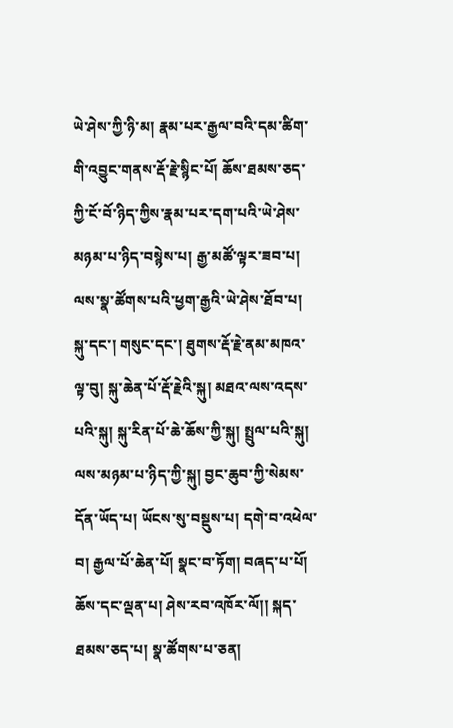ཡེ་ཤེས་ཀྱི་ཉི་མ། རྣམ་པར་རྒྱལ་བའི་དམ་ཚིག་གི་འབྱུང་གནས་རྡོ་རྗེ་སྙིང་པོ། ཆོས་ཐམས་ཅད་ཀྱི་ངོ་བོ་ཉིད་ཀྱིས་རྣམ་པར་དག་པའི་ཡེ་ཤེས་མཉམ་པ་ཉིད་བསྙེས་པ། རྒྱ་མཚོ་ལྟར་ཟབ་པ། ལས་སྣ་ཚོགས་པའི་ཕྱག་རྒྱའི་ཡེ་ཤེས་ཐོབ་པ། སྐུ་དང་། གསུང་དང་། ཐུགས་རྡོ་རྗེ་ནམ་མཁའ་ལྟ་བུ། སྐུ་ཆེན་པོ་རྡོ་རྗེའི་སྐུ། མཐའ་ལས་འདས་པའི་སྐུ། སྐུ་རིན་པོ་ཆེ་ཆོས་ཀྱི་སྐུ། སྤྲུལ་པའི་སྐུ། ལས་མཉམ་པ་ཉིད་ཀྱི་སྐུ། བྱང་ཆུབ་ཀྱི་སེམས་དོན་ཡོད་པ། ཡོངས་སུ་བསྡུས་པ། དགེ་བ་འཕེལ་བ། རྒྱལ་པོ་ཆེན་པོ། སྣང་བ་ཏོག། བཞད་པ་པོ། ཆོས་དང་ལྡན་པ། ཤེས་རབ་འཁོར་ལོ།། སྐད་ཐམས་ཅད་པ། སྣ་ཚོགས་པ་ཅན།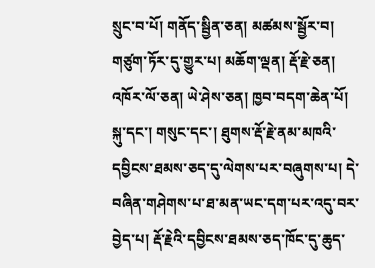སྲུང་བ་པོ། གནོད་སྦྱིན་ཅན། མཚམས་སྦྱོར་བ། གཙུག་ཏོར་དུ་གྱུར་པ། མཆོག་ལྡན། རྡོ་རྗེ་ཅན། འཁོར་ལོ་ཅན། ཡེ་ཤེས་ཅན། ཁྱབ་བདག་ཆེན་པོ། སྐུ་དང་། གསུང་དང་། ཐུགས་རྡོ་རྗེ་ནམ་མཁའི་དབྱིངས་ཐམས་ཅད་དུ་ལེགས་པར་བཞུགས་པ། དེ་བཞིན་གཤེགས་པ་ཐ་མན་ཡང་དག་པར་འདུ་བར་བྱེད་པ། རྡོ་རྗེའི་དབྱིངས་ཐམས་ཅད་ཁོང་དུ་ཆུད་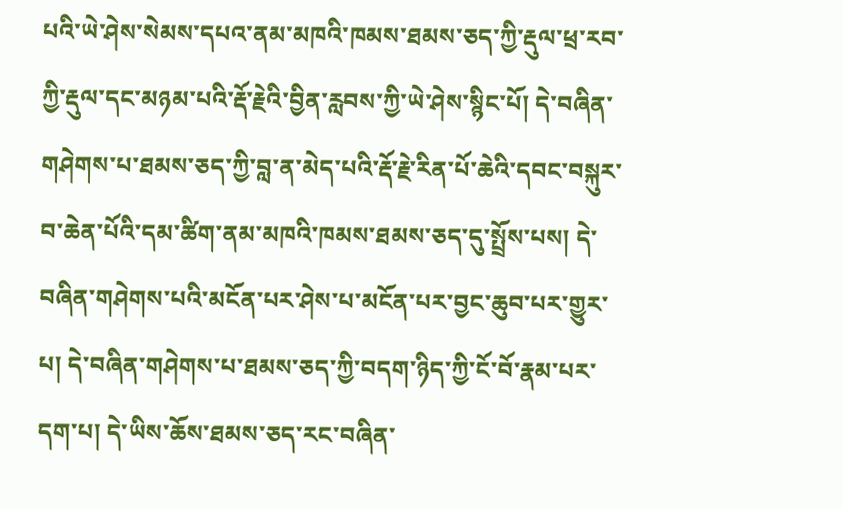པའི་ཡེ་ཤེས་སེམས་དཔའ་ནམ་མཁའི་ཁམས་ཐམས་ཅད་ཀྱི་རྡུལ་ཕྲ་རབ་ཀྱི་རྡུལ་དང་མཉམ་པའི་རྡོ་རྗེའི་བྱིན་རླབས་ཀྱི་ཡེ་ཤེས་སྙིང་པོ། དེ་བཞིན་གཤེགས་པ་ཐམས་ཅད་ཀྱི་བླ་ན་མེད་པའི་རྡོ་རྗེ་རིན་པོ་ཆེའི་དབང་བསྐུར་བ་ཆེན་པོའི་དམ་ཚིག་ནམ་མཁའི་ཁམས་ཐམས་ཅད་དུ་སྤྲོས་པས། དེ་བཞིན་གཤེགས་པའི་མངོན་པར་ཤེས་པ་མངོན་པར་བྱང་ཆུབ་པར་གྱུར་པ། དེ་བཞིན་གཤེགས་པ་ཐམས་ཅད་ཀྱི་བདག་ཉིད་ཀྱི་ངོ་བོ་རྣམ་པར་དག་པ། དེ་ཡིས་ཆོས་ཐམས་ཅད་རང་བཞིན་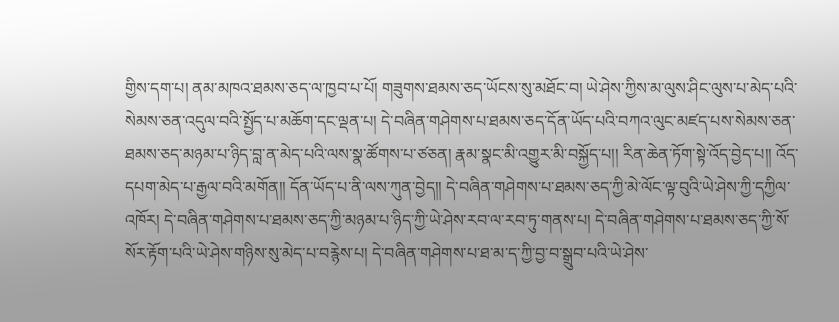གྱིས་དག་པ། ནམ་མཁའ་ཐམས་ཅད་ལ་ཁྱབ་པ་པོ། གཟུགས་ཐམས་ཅད་ཡོངས་སུ་མཐོང་བ། ཡེ་ཤེས་ཀྱིས་མ་ལུས་ཤིང་ལུས་པ་མེད་པའི་སེམས་ཅན་འདུལ་བའི་སྤྱོད་པ་མཆོག་དང་ལྡན་པ། དེ་བཞིན་གཤེགས་པ་ཐམས་ཅད་དོན་ཡོད་པའི་བཀའ་ལུང་མཛད་པས་སེམས་ཅན་ཐམས་ཅད་མཉམ་པ་ཉིད་བླ་ན་མེད་པའི་ལས་སྣ་ཚོགས་པ་ཙཅན། རྣམ་སྣང་མི་འགྱུར་མི་བསྐྱོད་པ།། རིན་ཆེན་ཏོག་སྟེ་འོད་བྱེད་པ།། འོད་དཔག་མེད་པ་རྒྱལ་བའི་མགོན།། དོན་ཡོད་པ་ནི་ལས་ཀུན་བྱེད།། དེ་བཞིན་གཤེགས་པ་ཐམས་ཅད་ཀྱི་མེ་ལོང་ལྟ་བུའི་ཡེ་ཤེས་ཀྱི་དཀྱིལ་འཁོར། དེ་བཞིན་གཤེགས་པ་ཐམས་ཅད་ཀྱི་མཉམ་པ་ཉིད་ཀྱི་ཡེ་ཤེས་རབ་ལ་རབ་ཏུ་གནས་པ། དེ་བཞིན་གཤེགས་པ་ཐམས་ཅད་ཀྱི་སོ་སོར་རྟོག་པའི་ཡེ་ཤེས་གཉིས་སུ་མེད་པ་བརྙེས་པ། དེ་བཞིན་གཤེགས་པ་ཐ་མ་ད་ཀྱི་བྱ་བ་སྒྲུབ་པའི་ཡེ་ཤེས་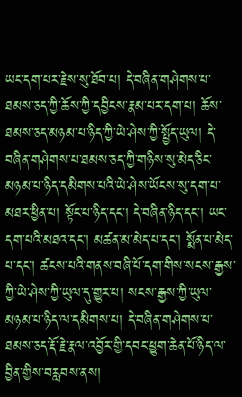ཡང་དག་པར་རྗེས་སུ་ཐོབ་པ། དེ་བཞིན་གཤེགས་པ་ཐམས་ཅད་ཀྱི་ཆོས་ཀྱི་དབྱིངས་རྣམ་པར་དག་པ། ཆོས་ཐམས་ཅད་མཉམ་པ་ཉིད་ཀྱི་ཡེ་ཤེས་ཀྱི་སྤྱོད་ཡུལ། དེ་བཞིན་གཤེགས་པ་ཐམས་ཅད་ཀྱི་གཉིས་སུ་མེད་ཅིང་མཉམ་པ་ཉིད་དམིགས་པའི་ཡེ་ཤེས་ཡོངས་སུ་དག་པ་མཐར་ཕྱིན་པ། སྟོང་པ་ཉིད་དང་། དེ་བཞིན་ཉིད་དང་། ཡང་དག་པའི་མཐའ་དང་། མཚན་མ་མེད་པ་དང་། སྨོན་པ་མེད་པ་དང་། ཚངས་པའི་གནས་བཞི་པོ་དག་གིས་སངས་རྒྱས་ཀྱི་ཡེ་ཤེས་ཀྱི་ཡུལ་དུ་གྱུར་པ། སངས་རྒྱས་ཀྱི་ཡུལ་མཉམ་པ་ཉིད་ལ་དམིགས་པ། དེ་བཞིན་གཤེགས་པ་ཐམས་ཅད་རྡོ་རྗེ་རྣལ་འབྱོར་གྱི་དབང་ཕྱུག་ཆེན་པོ་ཉིད་ལ་བྱིན་གྱིས་བརླབས་ནས།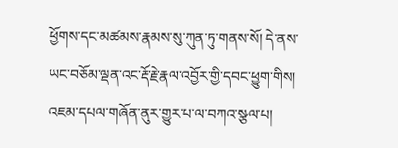ཕྱོགས་དང་མཚམས་རྣམས་སུ་ཀུན་ཏུ་གནས་སོ། དེ་ནས་ཡང་བཅོམ་ལྡན་འང་རྡོ་རྗེ་རྣལ་འབྱོར་གྱི་དབང་ཕྱུག་གིས། འཇམ་དཔལ་གཞོན་ནུར་གྱུར་པ་ལ་བཀའ་སྩལ་པ།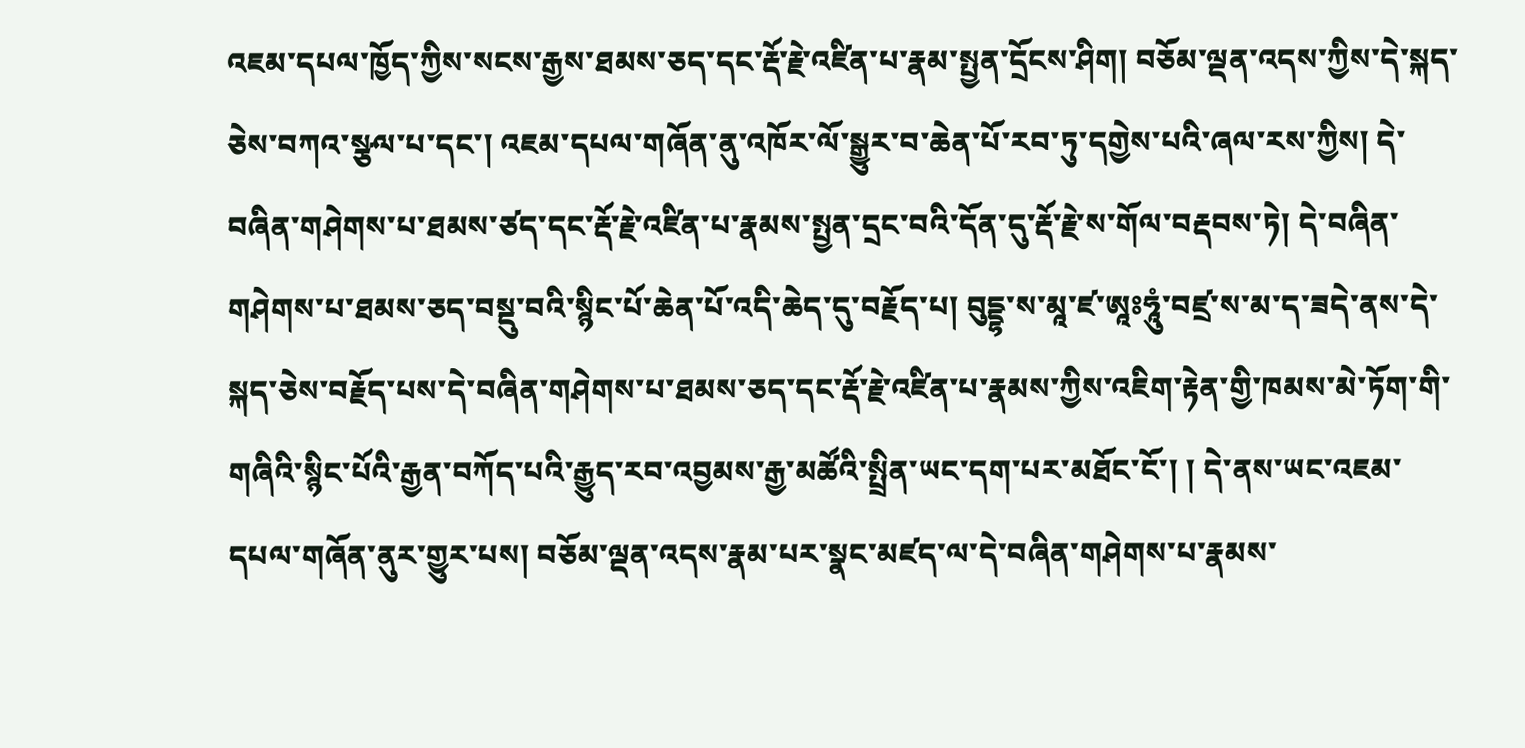འཇམ་དཔལ་ཁྱོད་ཀྱིས་སངས་རྒྱས་ཐམས་ཅད་དང་རྡོ་རྗེ་འཛིན་པ་རྣམ་སྤྱན་དྲོངས་ཤིག། བཅོམ་ལྡན་འདས་ཀྱིས་དེ་སྐད་ཅེས་བཀའ་སྩལ་པ་དང་། འཇམ་དཔལ་གཞོན་ནུ་འཁོར་ལོ་སྒྱུར་བ་ཆེན་པོ་རབ་ཏུ་དགྱེས་པའི་ཞལ་རས་ཀྱིས། དེ་བཞིན་གཤེགས་པ་ཐམས་ཙད་དང་རྡོ་རྗེ་འཛིན་པ་རྣམས་སྤྱན་དྲང་བའི་དོན་དུ་རྡོ་རྗེ་ས་གོལ་བརྡབས་ཏེ། དེ་བཞིན་གཤེགས་པ་ཐམས་ཅད་བསྡུ་བའི་སྙིང་པོ་ཆེན་པོ་འདི་ཆེད་དུ་བརྗོད་པ། བུདྡྷ་ས་མཱ་ཛ་ཨཱཿཧཱུཾ་བཛྲ་ས་མ་ད་ཟདེ་ནས་དེ་སྐད་ཅེས་བརྗོད་པས་དེ་བཞིན་གཤེགས་པ་ཐམས་ཅད་དང་རྡོ་རྗེ་འཛིན་པ་རྣམས་ཀྱིས་འཇིག་རྟེན་གྱི་ཁམས་མེ་ཏོག་གི་གཞིའི་སྙིང་པོའི་རྒྱན་བཀོད་པའི་རྒྱུད་རབ་འབྱམས་རྒྱ་མཚོའི་སྤྲིན་ཡང་དག་པར་མཐོང་ངོ་། ། དེ་ནས་ཡང་འཇམ་དཔལ་གཞོན་ནུར་གྱུར་པས། བཅོམ་ལྡན་འདས་རྣམ་པར་སྣང་མཛད་ལ་དེ་བཞིན་གཤེགས་པ་རྣམས་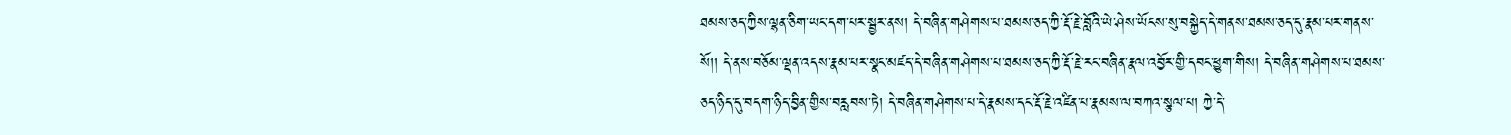ཐམས་ཅད་ཀྱིས་ལྷན་ཅིག་ཡང་དག་པར་སྦྱར་ནས། དེ་བཞིན་གཤེགས་པ་ཐམས་ཅད་ཀྱི་རྡོ་རྗེ་བློའི་ཡེ་ཤེས་ཡོངས་སུ་བསྐྱེད་དེ་གནས་ཐམས་ཅད་དུ་རྣམ་པར་གནས་སོ།། དེ་ནས་བཅོམ་ལྡན་འདས་རྣམ་པར་སྣང་མཛད་དེ་བཞིན་གཤེགས་པ་ཐམས་ཅད་ཀྱི་རྡོ་རྗེ་རང་བཞིན་རྣལ་འབྱོར་གྱི་དབང་ཕྱུག་གིས། དེ་བཞིན་གཤེགས་པ་ཐམས་ཅད་ཉིད་དུ་བདག་ཉིད་བྱིན་གྱིས་བརླབས་ཏེ། དེ་བཞིན་གཤེགས་པ་དེ་རྣམས་དང་རྡོ་རྗེ་འཛིན་པ་རྣམས་ལ་བཀའ་སྩལ་པ། ཀྱེ་དེ་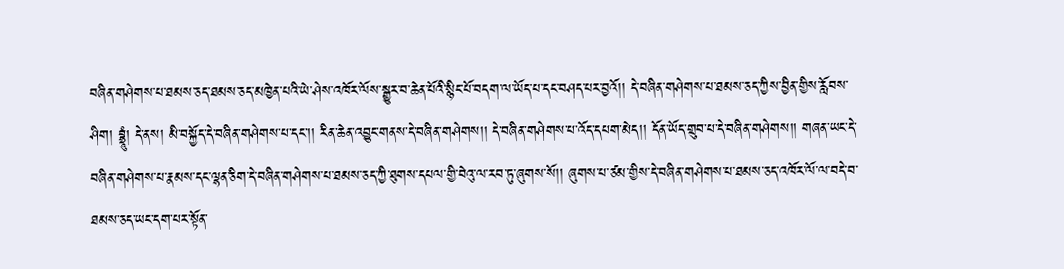བཞིན་གཤེགས་པ་ཐམས་ཅད་ཐམས་ཅད་མཁྱེན་པའི་ཡེ་ཤེས་འཁོར་ལོས་སྒྱུར་བ་ཆེན་པོའི་སྙིང་པོ་བདག་ལ་ཡོད་པ་དང་བཤད་པར་བྱའོ།། དེ་བཞིན་གཤེགས་པ་ཐམས་ཅད་ཀྱིས་བྱིན་གྱིས་རློབས་ཤིག། བྷྲཱུཾ། དེ་ནས། མི་བསྐྱོད་དེ་བཞིན་གཤེགས་པ་དང་།། རིན་ཆེན་འབྱུང་གནས་དེ་བཞིན་གཤེགས།། དེ་བཞིན་གཤེགས་པ་འོད་དཔག་མེད།། དོན་ཡོད་གྲུབ་པ་དེ་བཞིན་གཤེགས།། གཞན་ཡང་དེ་བཞིན་གཤེགས་པ་རྣམས་དང་ལྷན་ཅིག་དེ་བཞིན་གཤེགས་པ་ཐམས་ཅད་ཀྱི་ཐུགས་དཔལ་གྱི་བེའུ་ལ་རབ་ཏུ་ཞུགས་སོ།། ཞུགས་པ་ཙམ་གྱིས་དེ་བཞིན་གཤེགས་པ་ཐམས་ཅད་འཁོར་ལོ་ལ་བདེ་བ་ཐམས་ཅད་ཡང་དག་པར་སྟོན་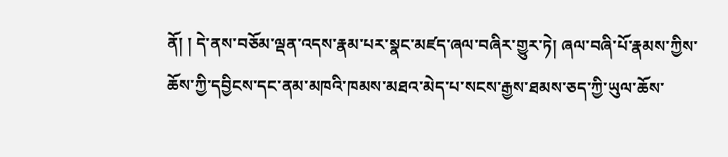ནོ། ། དེ་ནས་བཅོམ་ལྡན་འདས་རྣམ་པར་སྣང་མཛད་ཞལ་བཞིར་གྱུར་ཏེ། ཞལ་བཞི་པོ་རྣམས་ཀྱིས་ཆོས་ཀྱི་དབྱིངས་དང་ནམ་མཁའི་ཁམས་མཐའ་མེད་པ་སངས་རྒྱས་ཐམས་ཅད་ཀྱི་ཡུལ་ཆོས་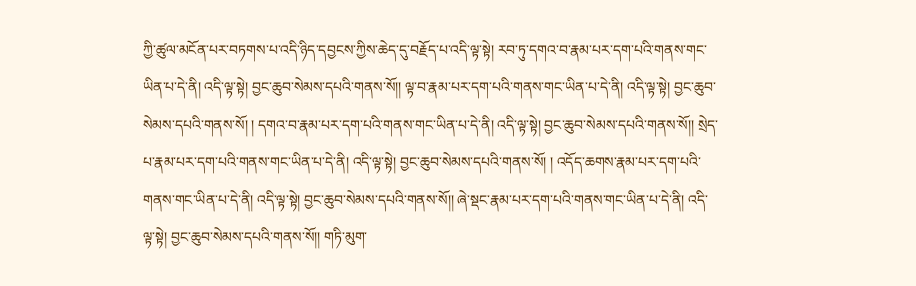ཀྱི་ཚུལ་མངོན་པར་བཏགས་པ་འདི་ཉིད་དབྱངས་ཀྱིས་ཆེད་དུ་བརྗོད་པ་འདི་ལྟ་སྟེ། རབ་ཏུ་དགའ་བ་རྣམ་པར་དག་པའི་གནས་གང་ཡིན་པ་དེ་ནི། འདི་ལྟ་སྟེ། བྱང་ཆུབ་སེམས་དཔའི་གནས་སོ།། ལྟ་བ་རྣམ་པར་དག་པའི་གནས་གང་ཡིན་པ་དེ་ནི། འདི་ལྟ་སྟེ། བྱང་ཆུབ་སེམས་དཔའི་གནས་སོ། ། དགའ་བ་རྣམ་པར་དག་པའི་གནས་གང་ཡིན་པ་དེ་ནི། འདི་ལྟ་སྟེ། བྱང་ཆུབ་སེམས་དཔའི་གནས་སོ།། སྲེད་པ་རྣམ་པར་དག་པའི་གནས་གང་ཡིན་པ་དེ་ནི། འདི་ལྟ་སྟེ། བྱང་ཆུབ་སེམས་དཔའི་གནས་སོ། ། འདོད་ཆགས་རྣམ་པར་དག་པའི་གནས་གང་ཡིན་པ་དེ་ནི། འདི་ལྟ་སྟེ། བྱང་ཆུབ་སེམས་དཔའི་གནས་སོ།། ཞེ་སྡང་རྣམ་པར་དག་པའི་གནས་གང་ཡིན་པ་དེ་ནི། འདི་ལྟ་སྟེ། བྱང་ཆུབ་སེམས་དཔའི་གནས་སོ།། གཏི་མུག་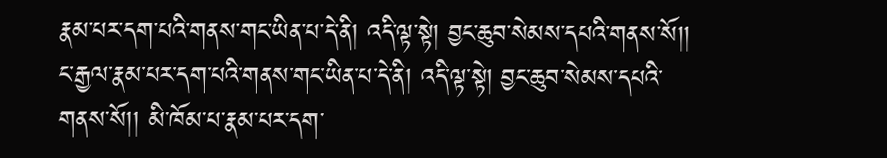རྣམ་པར་དག་པའི་གནས་གང་ཡིན་པ་དེ་ནི། འདི་ལྟ་སྟེ། བྱང་ཆུབ་སེམས་དཔའི་གནས་སོ།། ང་རྒྱལ་རྣམ་པར་དག་པའི་གནས་གང་ཡིན་པ་དེ་ནི། འདི་ལྟ་སྟེ། བྱང་ཆུབ་སེམས་དཔའི་གནས་སོ།། མི་ཁོམ་པ་རྣམ་པར་དག་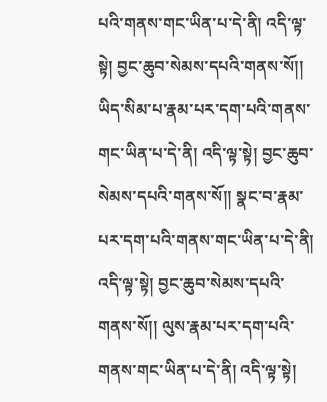པའི་གནས་གང་ཡིན་པ་དེ་ནི། འདི་ལྟ་སྟེ། བྱང་ཆུབ་སེམས་དཔའི་གནས་སོ།། ཡིད་སིམ་པ་རྣམ་པར་དག་པའི་གནས་གང་ཡིན་པ་དེ་ནི། འདི་ལྟ་སྟེ། བྱང་ཆུབ་སེམས་དཔའི་གནས་སོ།། སྣང་བ་རྣམ་པར་དག་པའི་གནས་གང་ཡིན་པ་དེ་ནི། འདི་ལྟ་སྟེ། བྱང་ཆུབ་སེམས་དཔའི་གནས་སོ།། ལུས་རྣམ་པར་དག་པའི་གནས་གང་ཡིན་པ་དེ་ནི། འདི་ལྟ་སྟེ།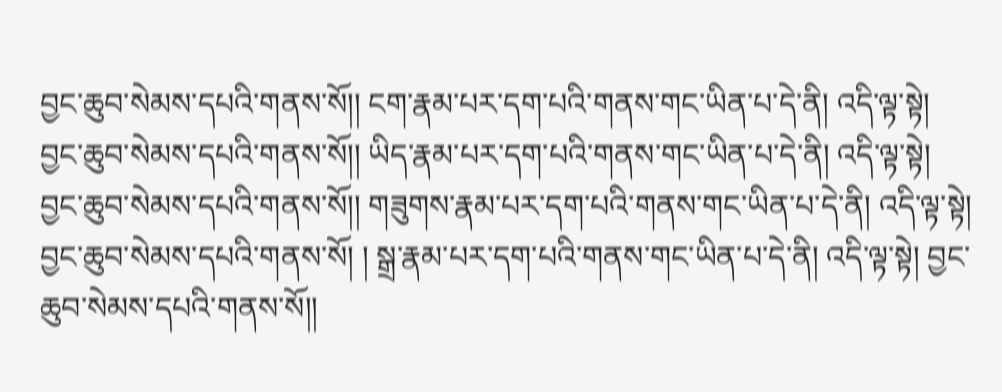བྱང་ཆུབ་སེམས་དཔའི་གནས་སོ།། ངག་རྣམ་པར་དག་པའི་གནས་གང་ཡིན་པ་དེ་ནི། འདི་ལྟ་སྟེ། བྱང་ཆུབ་སེམས་དཔའི་གནས་སོ།། ཡིད་རྣམ་པར་དག་པའི་གནས་གང་ཡིན་པ་དེ་ནི། འདི་ལྟ་སྟེ། བྱང་ཆུབ་སེམས་དཔའི་གནས་སོ།། གཟུགས་རྣམ་པར་དག་པའི་གནས་གང་ཡིན་པ་དེ་ནི། འདི་ལྟ་སྟེ། བྱང་ཆུབ་སེམས་དཔའི་གནས་སོ། ། སྒྲ་རྣམ་པར་དག་པའི་གནས་གང་ཡིན་པ་དེ་ནི། འདི་ལྟ་སྟེ། བྱང་ཆུབ་སེམས་དཔའི་གནས་སོ།།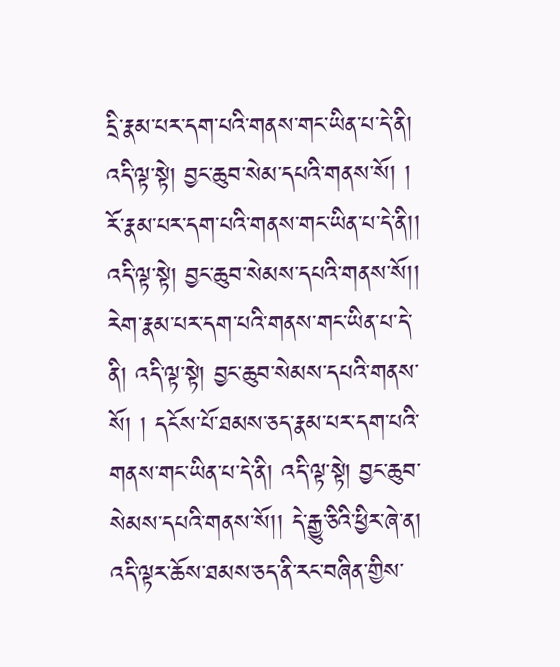དྲི་རྣམ་པར་དག་པའི་གནས་གང་ཡིན་པ་དེ་ནི། འདི་ལྟ་སྟེ། བྱང་ཆུབ་སེམ་དཔའི་གནས་སོ། ། རོ་རྣམ་པར་དག་པའི་གནས་གང་ཡིན་པ་དེ་ནི།། འདི་ལྟ་སྟེ། བྱང་ཆུབ་སེམས་དཔའི་གནས་སོ།། རེག་རྣམ་པར་དག་པའི་གནས་གང་ཡིན་པ་དེ་ནི། འདི་ལྟ་སྟེ། བྱང་ཆུབ་སེམས་དཔའི་གནས་སོ། ། དངོས་པོ་ཐམས་ཅད་རྣམ་པར་དག་པའི་གནས་གང་ཡིན་པ་དེ་ནི། འདི་ལྟ་སྟེ། བྱང་ཆུབ་སེམས་དཔའི་གནས་སོ།། དེ་རྒྱུ་ཅིའི་ཕྱིར་ཞེ་ན། འདི་ལྟར་ཆོས་ཐམས་ཅད་ནི་རང་བཞིན་གྱིས་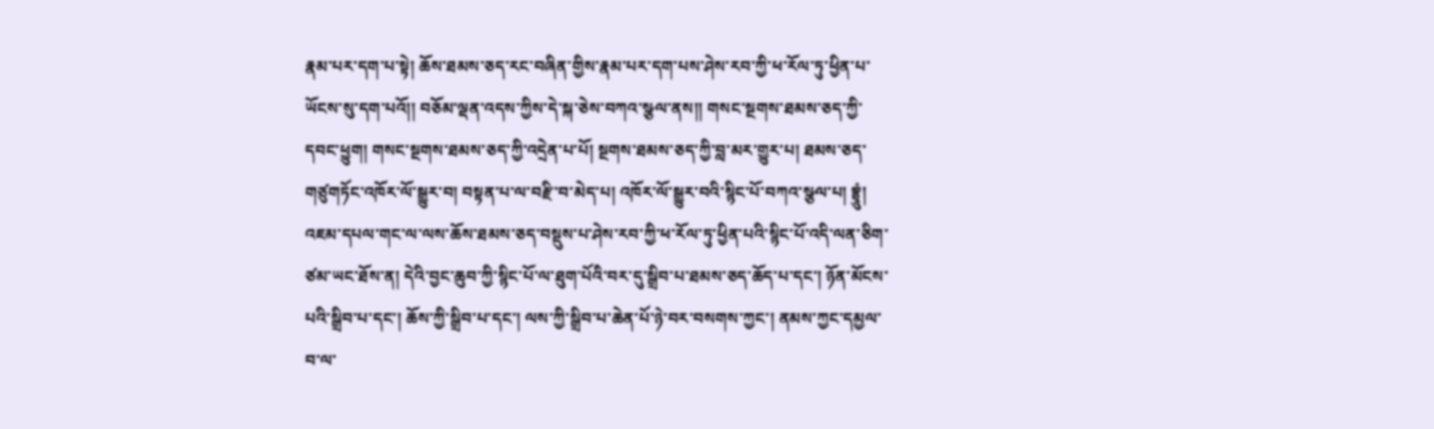རྣམ་པར་དག་པ་སྟེ། ཆོས་ཐམས་ཅད་རང་བཞིན་གྱིས་རྣམ་པར་དག་པས་ཤེས་རབ་ཀྱི་ཕ་རོལ་ཏུ་ཕྱིན་པ་ཡོངས་སུ་དག་པའོ།། བཅོམ་ལྡན་འདས་ཀྱིས་དེ་སྐ་ཅེས་བཀའ་སྩལ་ནས།། གསང་སྔགས་ཐམས་ཅད་ཀྱི་དབང་ཕྱུག། གསང་སྔགས་ཐམས་ཅད་ཀྱི་འདྲེན་པ་པོ། སྔགས་ཐམས་ཅད་ཀྱི་བླ་མར་གྱུར་པ། ཐམས་ཅད་གཙུགཏོང་འཁོར་ལོ་སྒྱུར་བ། བསྟན་པ་ལ་བརྫི་བ་མེད་པ། འཁོར་ལོ་སྒྱུར་བའི་སྙིང་པོ་བཀའ་སྩལ་པ། བྷྲཱུཾ། འཇམ་དཔལ་གང་ལ་ལས་ཆོས་ཐམས་ཅད་བསྡུས་པ་ཤེས་རབ་ཀྱི་ཕ་རོལ་ཏུ་ཕྱིན་པའི་སྙིང་པོ་འདི་ལན་ཅིག་ཙམ་ཡང་ཐོས་ན། དེའི་བྱང་ཆུབ་ཀྱི་སྙིང་པོ་ལ་ཐུག་པོའི་བར་དུ་སྒྲིབ་པ་ཐམས་ཅད་ཆོད་པ་དང་། ཉོན་མོངས་པའི་སྒྲིབ་པ་དང་། ཆོས་ཀྱི་སྒྲིབ་པ་དང་། ལས་ཀྱི་སྒྲིབ་པ་ཆེན་པོ་ཉེ་བར་བསགས་ཀྱང་། ནམས་ཀྱང་དམྱལ་བ་ལ་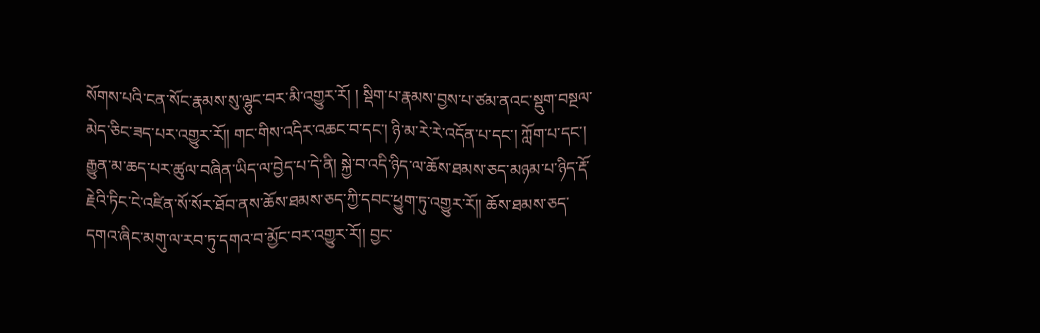སོགས་པའི་ངན་སོང་རྣམས་སུ་ལྷུང་བར་མི་འགྱུར་རོ། ། སྡིག་པ་རྣམས་བྱས་པ་ཙམ་ནའང་སྡུག་བསྔལ་མེད་ཅིང་ཟད་པར་འགྱུར་རོ།། གང་གིས་འདིར་འཆང་བ་དང་། ཉི་མ་རེ་རེ་འདོན་པ་དང་། ཀློག་པ་དང་། རྒྱུན་མ་ཆད་པར་ཚུལ་བཞིན་ཡིད་ལ་བྱེད་པ་དེ་ནི། སྐྱེ་བ་འདི་ཉིད་ལ་ཆོས་ཐམས་ཅད་མཉམ་པ་ཉིད་རྡོ་རྗེའི་ཏིང་ངེ་འཛིན་སོ་སོར་ཐོབ་ནས་ཆོས་ཐམས་ཅད་ཀྱི་དབང་ཕྱུག་ཏུ་འགྱུར་རོ།། ཆོས་ཐམས་ཅད་དགའ་ཞིང་མགུ་ལ་རབ་ཏུ་དགའ་བ་མྱོང་བར་འགྱུར་རོ།། བྱང་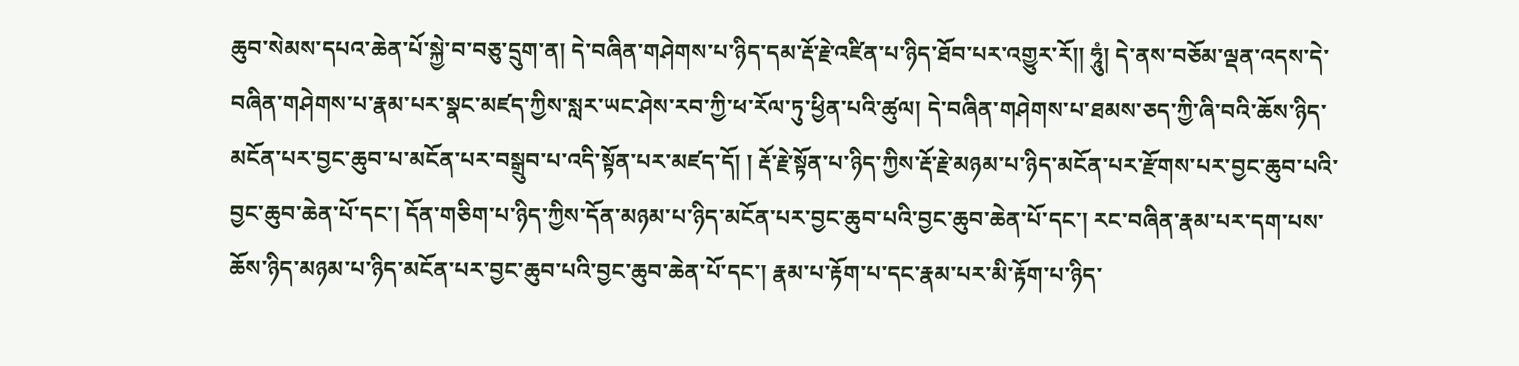ཆུབ་སེམས་དཔའ་ཆེན་པོ་སྐྱེ་བ་བཅུ་དྲུག་ན། དེ་བཞིན་གཤེགས་པ་ཉིད་དམ་རྡོ་རྗེ་འཛིན་པ་ཉིད་ཐོབ་པར་འགྱུར་རོ།། ཧཱུཾ། དེ་ནས་བཅོམ་ལྡན་འདས་དེ་བཞིན་གཤེགས་པ་རྣམ་པར་སྣང་མཛད་ཀྱིས་སླར་ཡང་ཤེས་རབ་ཀྱི་ཕ་རོལ་ཏུ་ཕྱིན་པའི་ཚུལ། དེ་བཞིན་གཤེགས་པ་ཐམས་ཅད་ཀྱི་ཞི་བའི་ཆོས་ཉིད་མངོན་པར་བྱང་ཆུབ་པ་མངོན་པར་བསྒྲུབ་པ་འདི་སྟོན་པར་མཛད་དོ། ། རྡོ་རྗེ་སྟོན་པ་ཉིད་ཀྱིས་རྡོ་རྗེ་མཉམ་པ་ཉིད་མངོན་པར་རྫོགས་པར་བྱང་ཆུབ་པའི་བྱང་ཆུབ་ཆེན་པོ་དང་། དོན་གཅིག་པ་ཉིད་ཀྱིས་དོན་མཉམ་པ་ཉིད་མངོན་པར་བྱང་ཆུབ་པའི་བྱང་ཆུབ་ཆེན་པོ་དང་། རང་བཞིན་རྣམ་པར་དག་པས་ཆོས་ཉིད་མཉམ་པ་ཉིད་མངོན་པར་བྱང་ཆུབ་པའི་བྱང་ཆུབ་ཆེན་པོ་དང་། རྣམ་པ་རྟོག་པ་དང་རྣམ་པར་མི་རྟོག་པ་ཉིད་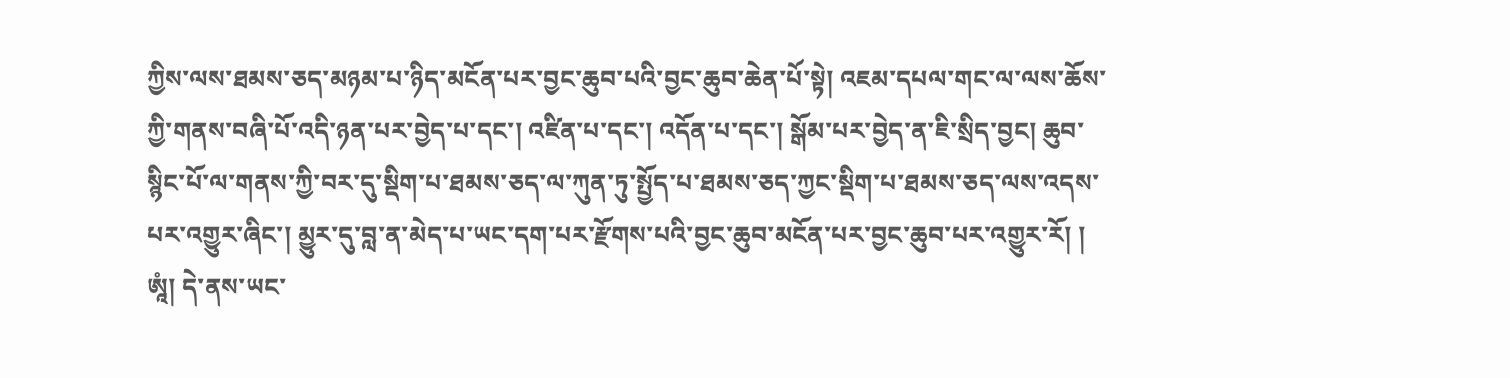ཀྱིས་ལས་ཐམས་ཅད་མཉམ་པ་ཉིད་མངོན་པར་བྱང་ཆུབ་པའི་བྱང་ཆུབ་ཆེན་པོ་སྟེ། འཇམ་དཔལ་གང་ལ་ལས་ཆོས་ཀྱི་གནས་བཞི་པོ་འདི་ཉན་པར་བྱེད་པ་དང་། འཛིན་པ་དང་། འདོན་པ་དང་། སྒོམ་པར་བྱེད་ན་ཇི་སྲིད་བྱང། ཆུབ་སྙིང་པོ་ལ་གནས་ཀྱི་བར་དུ་སྡིག་པ་ཐམས་ཅད་ལ་ཀུན་ཏུ་སྤྱོད་པ་ཐམས་ཅད་ཀྱང་སྡིག་པ་ཐམས་ཅད་ལས་འདས་པར་འགྱུར་ཞིང་། མྱུར་དུ་བླ་ན་མེད་པ་ཡང་དག་པར་རྫོགས་པའི་བྱང་ཆུབ་མངོན་པར་བྱང་ཆུབ་པར་འགྱུར་རོ། ། ཨཱཾ། དེ་ནས་ཡང་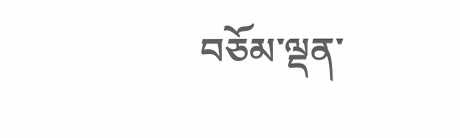བཅོམ་ལྡན་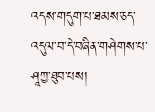འདས་གདུག་པ་ཐམས་ཅད་འདུལ་བ་དེ་བཞིན་གཤེགས་པ་ཤཱཀྱ་ཐུབ་པས།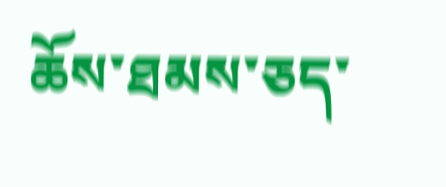ཆོས་ཐམས་ཅད་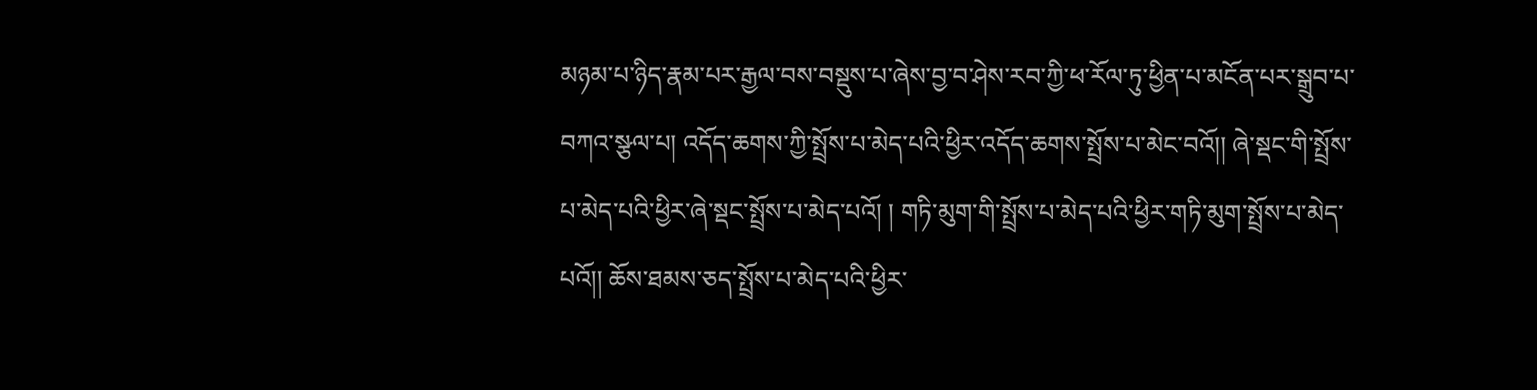མཉམ་པ་ཉིད་རྣམ་པར་རྒྱལ་བས་བསྡུས་པ་ཞེས་བྱ་བ་ཤེས་རབ་ཀྱི་ཕ་རོལ་ཏུ་ཕྱིན་པ་མངོན་པར་སྒྲུབ་པ་བཀའ་སྩལ་པ། འདོད་ཆགས་ཀྱི་སྤྲོས་པ་མེད་པའི་ཕྱིར་འདོད་ཆགས་སྤྲོས་པ་མེང་བའོ།། ཞེ་སྡང་གི་སྤྲོས་པ་མེད་པའི་ཕྱིར་ཞེ་སྡང་སྤྲོས་པ་མེད་པའོ། ། གཏི་མུག་གི་སྤྲོས་པ་མེད་པའི་ཕྱིར་གཏི་མུག་སྤྲོས་པ་མེད་པའོ།། ཆོས་ཐམས་ཅད་སྤྲོས་པ་མེད་པའི་ཕྱིར་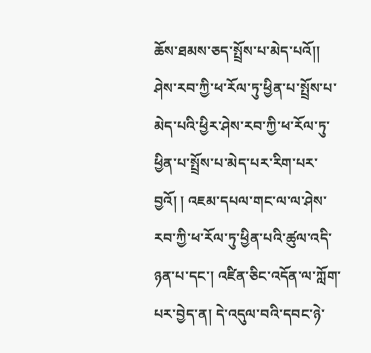ཆོས་ཐམས་ཅད་སྤྲོས་པ་མེད་པའོ།། ཤེས་རབ་ཀྱི་ཕ་རོལ་ཏུ་ཕྱིན་པ་སྤྲོས་པ་མེད་པའི་ཕྱིར་ཤེས་རབ་ཀྱི་ཕ་རོལ་ཏུ་ཕྱིན་པ་སྤྲོས་པ་མེད་པར་རིག་པར་བྱའོ། ། འཇམ་དཔལ་གང་ལ་ལ་ཤེས་རབ་ཀྱི་ཕ་རོལ་ཏུ་ཕྱིན་པའི་ཚུལ་འདི་ཉན་པ་དང་། འཛིན་ཅིང་འདོན་ལ་ཀློག་པར་བྱེད་ན། དེ་འདུལ་བའི་དབང་ཉེ་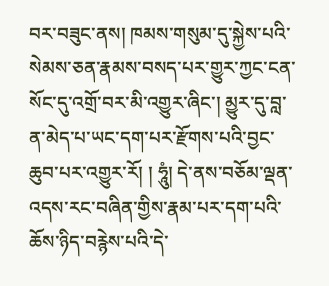བར་བཟུང་ནས། ཁམས་གསུམ་དུ་སྐྱེས་པའི་སེམས་ཅན་རྣམས་བསད་པར་གྱུར་ཀྱང་ངན་སོང་དུ་འགྲོ་བར་མི་འགྱུར་ཞིང་། མྱུར་དུ་བླ་ན་མེད་པ་ཡང་དག་པར་རྫོགས་པའི་བྱང་ཆུབ་པར་འགྱུར་རོ། ། ཧཱུཾ། དེ་ནས་བཅོམ་ལྡན་འདས་རང་བཞིན་གྱིས་རྣམ་པར་དག་པའི་ཆོས་ཉིད་བརྙེས་པའི་དེ་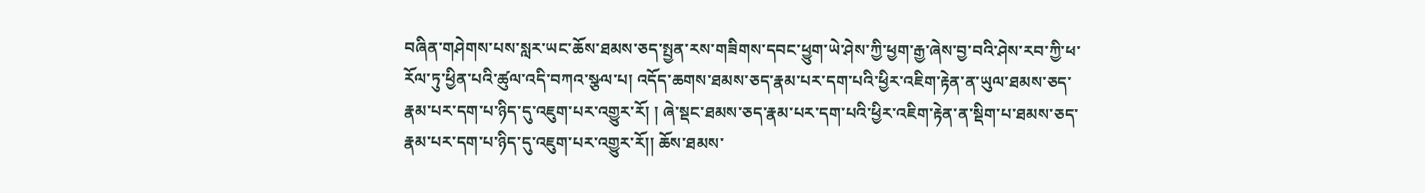བཞིན་གཤེགས་པས་སླར་ཡང་ཆོས་ཐམས་ཅད་སྤྱན་རས་གཟིགས་དབང་ཕྱུག་ཡེ་ཤེས་ཀྱི་ཕྱག་རྒྱ་ཞེས་བྱ་བའི་ཤེས་རབ་ཀྱི་ཕ་རོལ་ཏུ་ཕྱིན་པའི་ཚུལ་འདི་བཀའ་སྩལ་པ། འདོད་ཆགས་ཐམས་ཅད་རྣམ་པར་དག་པའི་ཕྱིར་འཇིག་རྟེན་ན་ཡུལ་ཐམས་ཅད་རྣམ་པར་དག་པ་ཉིད་དུ་འཇུག་པར་འགྱུར་རོ། ། ཞེ་སྡང་ཐམས་ཅད་རྣམ་པར་དག་པའི་ཕྱིར་འཇིག་རྟེན་ན་སྡིག་པ་ཐམས་ཅད་རྣམ་པར་དག་པ་ཉིད་དུ་འཇུག་པར་འགྱུར་རོ།། ཆོས་ཐམས་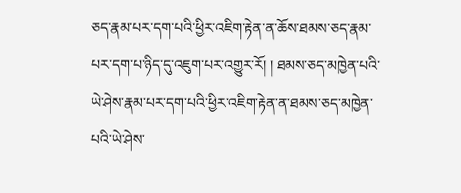ཅད་རྣམ་པར་དག་པའི་ཕྱིར་འཇིག་རྟེན་ན་ཆོས་ཐམས་ཅད་རྣམ་པར་དག་པ་ཉིད་དུ་འཇུག་པར་འགྱུར་རོ། ། ཐམས་ཅད་མཁྱེན་པའི་ཡེ་ཤེས་རྣམ་པར་དག་པའི་ཕྱིར་འཇིག་རྟེན་ན་ཐམས་ཅད་མཁྱེན་པའི་ཡེ་ཤེས་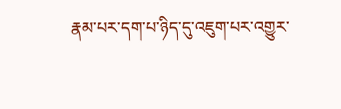རྣམ་པར་དག་པ་ཉིད་དུ་འཇུག་པར་འགྱུར་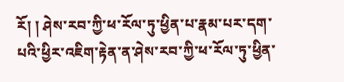རོ། ། ཤེས་རབ་ཀྱི་ཕ་རོལ་ཏུ་ཕྱིན་པ་རྣམ་པར་དག་པའི་ཕྱིར་འཇིག་རྟེན་ན་ཤེས་རབ་ཀྱི་ཕ་རོལ་ཏུ་ཕྱིན་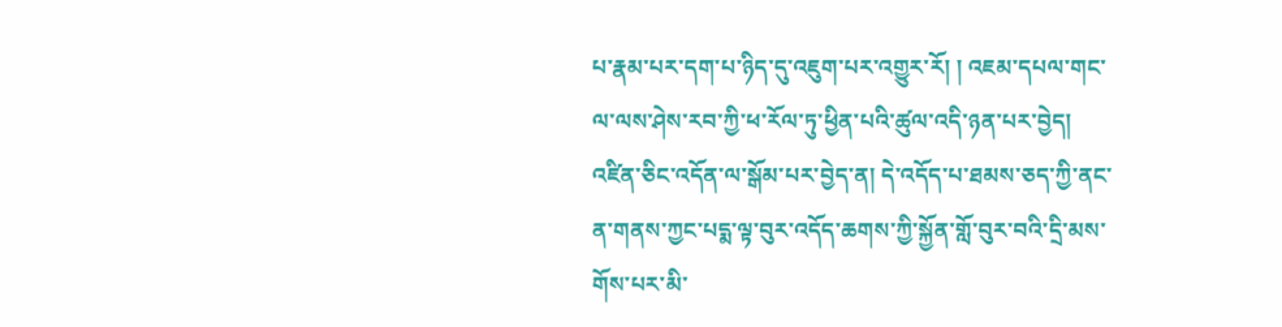པ་རྣམ་པར་དག་པ་ཉིད་དུ་འཇུག་པར་འགྱུར་རོ། ། འཇམ་དཔལ་གང་ལ་ལས་ཤེས་རབ་ཀྱི་ཕ་རོལ་ཏུ་ཕྱིན་པའི་ཚུལ་འདི་ཉན་པར་བྱེད། འཛིན་ཅིང་འདོན་ལ་སྒོམ་པར་བྱེད་ན། དེ་འདོད་པ་ཐམས་ཅད་ཀྱི་ནང་ན་གནས་ཀྱང་པདྨ་ལྟ་བུར་འདོད་ཆགས་ཀྱི་སྐྱོན་གློ་བུར་བའི་དྲི་མས་གོས་པར་མི་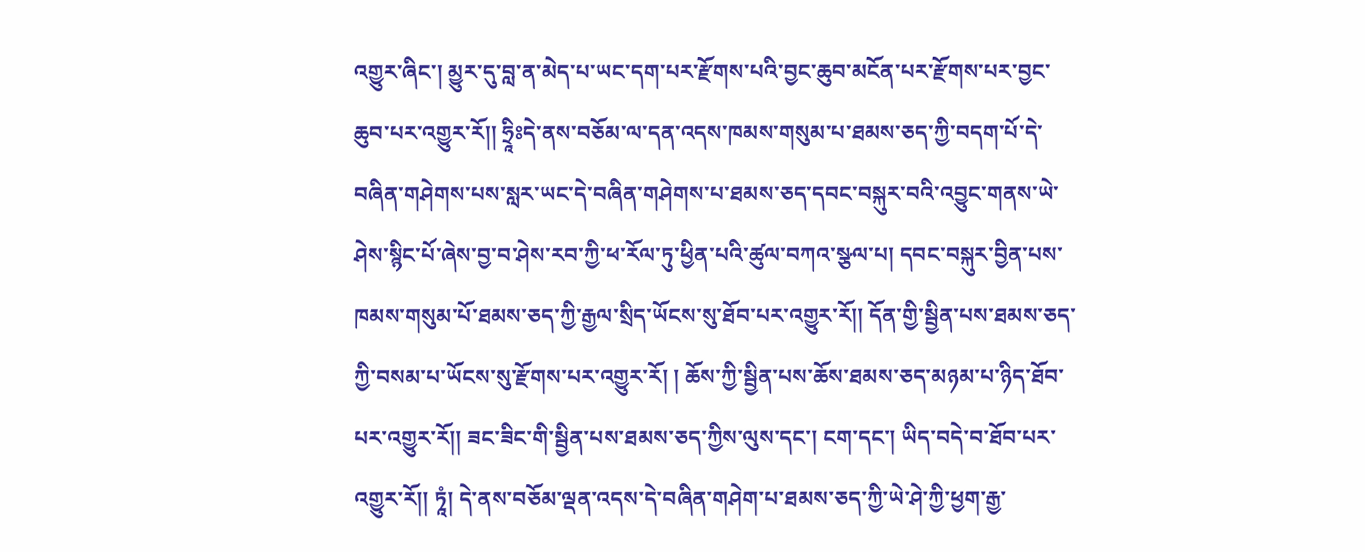འགྱུར་ཞིང་། མྱུར་དུ་བླ་ན་མེད་པ་ཡང་དག་པར་རྫོགས་པའི་བྱང་ཆུབ་མངོན་པར་རྫོགས་པར་བྱང་ཆུབ་པར་འགྱུར་རོ།། ཧྲཱིཿདེ་ནས་བཅོམ་ལ་དན་འདས་ཁམས་གསུམ་པ་ཐམས་ཅད་ཀྱི་བདག་པོ་དེ་བཞིན་གཤེགས་པས་སླར་ཡང་དེ་བཞིན་གཤེགས་པ་ཐམས་ཅད་དབང་བསྐུར་བའི་འབྱུང་གནས་ཡེ་ཤེས་སྙིང་པོ་ཞེས་བྱ་བ་ཤེས་རབ་ཀྱི་ཕ་རོལ་ཏུ་ཕྱིན་པའི་ཚུལ་བཀའ་སྩལ་པ། དབང་བསྐུར་བྱིན་པས་ཁམས་གསུམ་པོ་ཐམས་ཅད་ཀྱི་རྒྱལ་སྲིད་ཡོངས་སུ་ཐོབ་པར་འགྱུར་རོ།། དོན་གྱི་སྦྱིན་པས་ཐམས་ཅད་ཀྱི་བསམ་པ་ཡོངས་སུ་རྫོགས་པར་འགྱུར་རོ། ། ཆོས་ཀྱི་སྦྱིན་པས་ཆོས་ཐམས་ཅད་མཉམ་པ་ཉིད་ཐོབ་པར་འགྱུར་རོ།། ཟང་ཟིང་གི་སྦྱིན་པས་ཐམས་ཅད་ཀྱིས་ལུས་དང་། ངག་དང་། ཡིད་བདེ་བ་ཐོབ་པར་འགྱུར་རོ།། ཏཱཾ། དེ་ནས་བཅོམ་ལྡན་འདས་དེ་བཞིན་གཤེག་པ་ཐམས་ཅད་ཀྱི་ཡེ་ཤེ་ཀྱི་ཕྱག་རྒྱ་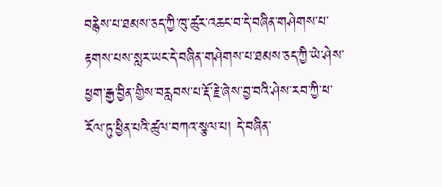བརྙེས་པ་ཐམས་ཅད་ཀྱི་ཁུ་ཚུར་འཆང་བ་དེ་བཞིན་གཤེགས་པ་རྟགས་པས་སླར་ཡང་དེ་བཞིན་གཤེགས་པ་ཐམས་ཅད་ཀྱི་ཡེ་ཤེས་ཕྱག་རྒྱ་བྱིན་གྱིས་བརླབས་པ་རྡོ་རྗེ་ཞེས་བྱ་བའི་ཤེས་རབ་ཀྱི་ཕ་རོལ་ཏུ་ཕྱིན་པའི་ཚུལ་བཀའ་སྩལ་པ། དེ་བཞིན་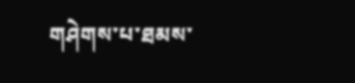གཤེགས་པ་ཐམས་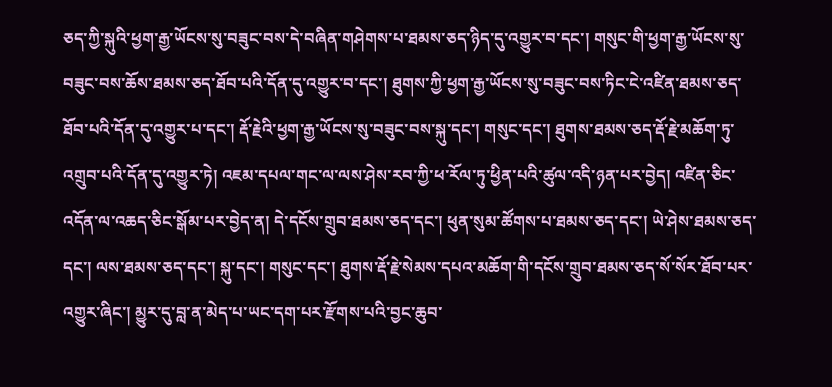ཅད་ཀྱི་སྐུའི་ཕྱག་རྒྱ་ཡོངས་སུ་བཟུང་བས་དེ་བཞིན་གཤེགས་པ་ཐམས་ཅད་ཉིད་དུ་འགྱུར་བ་དང་། གསུང་གི་ཕྱག་རྒྱ་ཡོངས་སུ་བཟུང་བས་ཆོས་ཐམས་ཅད་ཐོབ་པའི་དོན་དུ་འགྱུར་བ་དང་། ཐུགས་ཀྱི་ཕྱག་རྒྱ་ཡོངས་སུ་བཟུང་བས་ཏིང་ངེ་འཛིན་ཐམས་ཅད་ཐོབ་པའི་དོན་དུ་འགྱུར་པ་དང་། རྡོ་རྗེའི་ཕྱག་རྒྱ་ཡོངས་སུ་བཟུང་བས་སྐུ་དང་། གསུང་དང་། ཐུགས་ཐམས་ཅད་རྡོ་རྗེ་མཆོག་ཏུ་འགྲུབ་པའི་དོན་དུ་འགྱུར་ཏེ། འཇམ་དཔལ་གང་ལ་ལས་ཤེས་རབ་ཀྱི་ཕ་རོལ་ཏུ་ཕྱིན་པའི་ཚུལ་འདི་ཉན་པར་བྱེད། འཛིན་ཅིང་འདོན་ལ་འཆད་ཅིང་སྒོམ་པར་བྱེད་ན། དེ་དངོས་གྲུབ་ཐམས་ཅད་དང་། ཕུན་སུམ་ཚོགས་པ་ཐམས་ཅད་དང་། ཡེ་ཤེས་ཐམས་ཅད་དང་། ལས་ཐམས་ཅད་དང་། སྐུ་དང་། གསུང་དང་། ཐུགས་རྡོ་རྗེ་སེམས་དཔའ་མཆོག་གི་དངོས་གྲུབ་ཐམས་ཅད་སོ་སོར་ཐོབ་པར་འགྱུར་ཞིང་། མྱུར་དུ་བླ་ན་མེད་པ་ཡང་དག་པར་རྫོགས་པའི་བྱང་ཆུབ་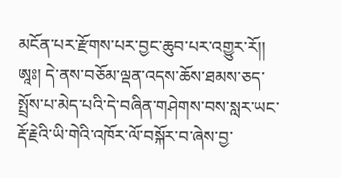མངོན་པར་རྫོགས་པར་བྱང་ཆུབ་པར་འགྱུར་རོ།། ཨཱཿ། དེ་ནས་བཅོམ་ལྡན་འདས་ཆོས་ཐམས་ཅད་སྤྲོས་པ་མེད་པའི་དེ་བཞིན་གཤེགས་བས་སླར་ཡང་རྡོ་རྗེའི་ཡི་གེའི་འཁོར་ལོ་བསྐོར་བ་ཞེས་བྱ་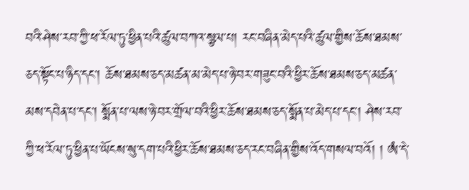བའི་ཤེས་རབ་ཀྱི་ཕ་རོལ་ཏུ་ཕྱིན་པའི་ཚུལ་བཀའ་སྩལ་པ། རང་བཞིན་མེད་པའི་ཚུལ་གྱིས་ཆོས་ཐམས་ཅད་སྟོང་པ་ཉིད་དང་། ཆོས་ཐམས་ཅད་མཚན་མ་མེད་པ་ཉེ་བར་གཟུང་བའི་ཕྱིར་ཆོས་ཐམས་ཅད་མཚན་མས་དབེན་པ་དང་། སྨོན་པ་ལས་ཉེ་བར་གྲོལ་བའི་ཕྱིར་ཆོས་ཐམས་ཅད་སྨོན་པ་མེད་པ་དང་། ཤེས་རབ་ཀྱི་ཕ་རོལ་ཏུ་ཕྱིན་པ་ཡོངས་སུ་དག་པའི་ཕྱིར་ཆོས་ཐམས་ཅད་རང་བཞིན་གྱིས་འོད་གསལ་བའོ། ། ཨཾ་དེ་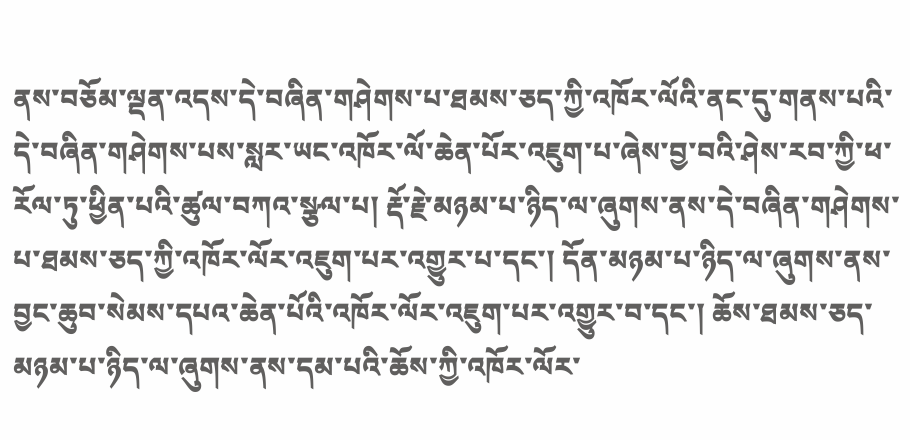ནས་བཅོམ་ལྡན་འདས་དེ་བཞིན་གཤེགས་པ་ཐམས་ཅད་ཀྱི་འཁོར་ལོའི་ནང་དུ་གནས་པའི་དེ་བཞིན་གཤེགས་པས་སླར་ཡང་འཁོར་ལོ་ཆེན་པོར་འཇུག་པ་ཞེས་བྱ་བའི་ཤེས་རབ་ཀྱི་ཕ་རོལ་ཏུ་ཕྱིན་པའི་ཚུལ་བཀའ་སྩལ་པ། རྡོ་རྗེ་མཉམ་པ་ཉིད་ལ་ཞུགས་ནས་དེ་བཞིན་གཤེགས་པ་ཐམས་ཅད་ཀྱི་འཁོར་ལོར་འཇུག་པར་འགྱུར་པ་དང་། དོན་མཉམ་པ་ཉིད་ལ་ཞུགས་ནས་བྱང་ཆུབ་སེམས་དཔའ་ཆེན་པོའི་འཁོར་ལོར་འཇུག་པར་འགྱུར་བ་དང་། ཆོས་ཐམས་ཅད་མཉམ་པ་ཉིད་ལ་ཞུགས་ནས་དམ་པའི་ཆོས་ཀྱི་འཁོར་ལོར་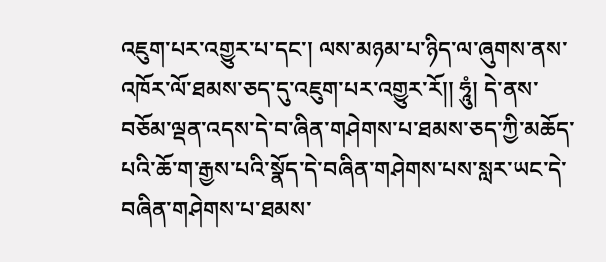འཇུག་པར་འགྱུར་པ་དང་། ལས་མཉམ་པ་ཉིད་ལ་ཞུགས་ནས་འཁོར་ལོ་ཐམས་ཅད་དུ་འཇུག་པར་འགྱུར་རོ།། ཧཱུཾ། དེ་ནས་བཅོམ་ལྡན་འདས་དེ་བ་ཞིན་གཤེགས་པ་ཐམས་ཅད་ཀྱི་མཆོད་པའི་ཆོ་ག་རྒྱས་པའི་སྣོད་དེ་བཞིན་གཤེགས་པས་སླར་ཡང་དེ་བཞིན་གཤེགས་པ་ཐམས་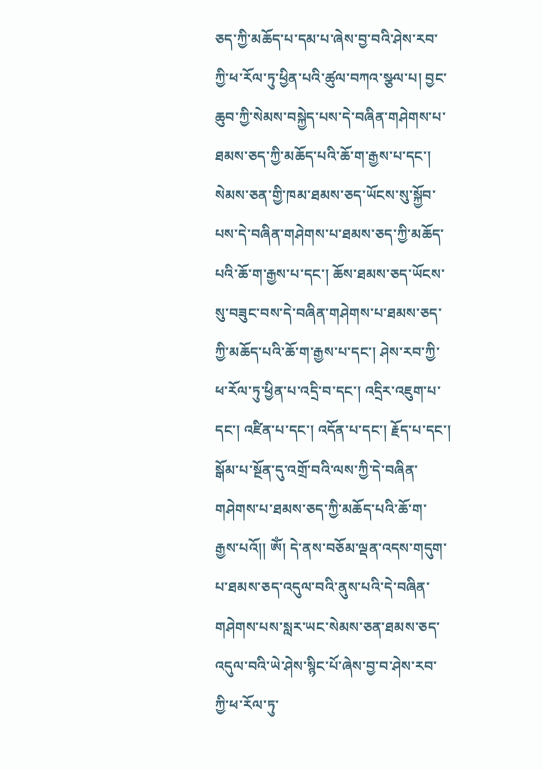ཅད་ཀྱི་མཆོད་པ་དམ་པ་ཞེས་བྱ་བའི་ཤེས་རབ་ཀྱི་ཕ་རོལ་ཏུ་ཕྱིན་པའི་ཚུལ་བཀའ་སྩལ་པ། བྱང་ཆུབ་ཀྱི་སེམས་བསྐྱེད་པས་དེ་བཞིན་གཤེགས་པ་ཐམས་ཅད་ཀྱི་མཆོད་པའི་ཆོ་ག་རྒྱས་པ་དང་། སེམས་ཅན་གྱི་ཁམ་ཐམས་ཅད་ཡོངས་སུ་སྐྱོབ་པས་དེ་བཞིན་གཤེགས་པ་ཐམས་ཅད་ཀྱི་མཆོད་པའི་ཆོ་ག་རྒྱས་པ་དང་། ཆོས་ཐམས་ཅད་ཡོངས་སུ་བཟུང་བས་དེ་བཞིན་གཤེགས་པ་ཐམས་ཅད་ཀྱི་མཆོད་པའི་ཆོ་ག་རྒྱས་པ་དང་། ཤེས་རབ་ཀྱི་ཕ་རོལ་ཏུ་ཕྱིན་པ་འདྲི་བ་དང་། འདྲིར་འཇུག་པ་དང་། འཛིན་པ་དང་། འདོན་པ་དང་། རྗོད་པ་དང་། སྒོམ་པ་སྔོན་དུ་འགྲོ་བའི་ལས་ཀྱི་དེ་བཞིན་གཤེགས་པ་ཐམས་ཅད་ཀྱི་མཆོད་པའི་ཆོ་ག་རྒྱས་པའོ།། ཨོཾ། དེ་ནས་བཅོམ་ལྡན་འདས་གདུག་པ་ཐམས་ཅད་འདུལ་བའི་ནུས་པའི་དེ་བཞིན་གཤེགས་པས་སླར་ཡང་སེམས་ཅན་ཐམས་ཅད་འདུལ་བའི་ཡེ་ཤེས་སྙིང་པོ་ཞེས་བྱ་བ་ཤེས་རབ་ཀྱི་ཕ་རོལ་ཏུ་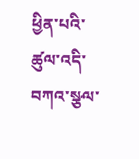ཕྱིན་པའི་ཚུལ་འདི་བཀའ་སྩལ་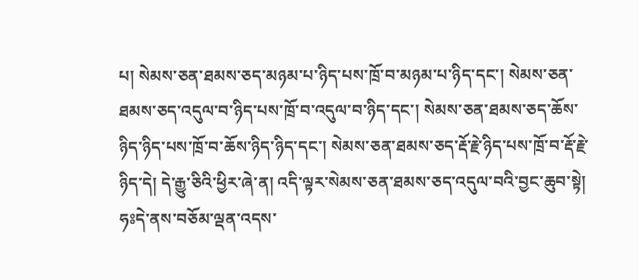པ། སེམས་ཅན་ཐམས་ཅད་མཉམ་པ་ཉིད་པས་ཁྲོ་བ་མཉམ་པ་ཉིད་དང་། སེམས་ཅན་ཐམས་ཅད་འདུལ་བ་ཉིད་པས་ཁྲོ་བ་འདུལ་བ་ཉིད་དང་། སེམས་ཅན་ཐམས་ཅད་ཆོས་ཉིད་ཉིད་པས་ཁྲོ་བ་ཆོས་ཉིད་ཉིད་དང་། སེམས་ཅན་ཐམས་ཅད་རྡོ་རྗེ་ཉིད་པས་ཁྲོ་བ་རྡོ་རྗེ་ཉིད་དེ། དེ་རྒྱུ་ཅིའི་ཕྱིར་ཞེ་ན། འདི་ལྟར་སེམས་ཅན་ཐམས་ཅད་འདུལ་བའི་བྱང་ཆུབ་སྟེ། ཧཿདེ་ནས་བཅོམ་ལྡན་འདས་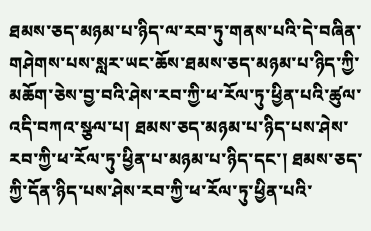ཐམས་ཅད་མཉམ་པ་ཉིད་ལ་རབ་ཏུ་གནས་པའི་དེ་བཞིན་གཤེགས་པས་སླར་ཡང་ཆོས་ཐམས་ཅད་མཉམ་པ་ཉིད་ཀྱི་མཆོག་ཅེས་བྱ་བའི་ཤེས་རབ་ཀྱི་ཕ་རོལ་ཏུ་ཕྱིན་པའི་ཚུལ་འདི་བཀའ་སྩལ་པ། ཐམས་ཅད་མཉམ་པ་ཉིད་པས་ཤེས་རབ་ཀྱི་ཕ་རོལ་ཏུ་ཕྱིན་པ་མཉམ་པ་ཉིད་དང་། ཐམས་ཅད་ཀྱི་དོན་ཉིད་པས་ཤེས་རབ་ཀྱི་ཕ་རོལ་ཏུ་ཕྱིན་པའི་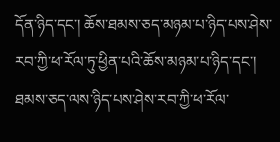དོན་ཉིད་དང་། ཆོས་ཐམས་ཅད་མཉམ་པ་ཉིད་པས་ཤེས་རབ་ཀྱི་ཕ་རོལ་ཏུ་ཕྱིན་པའི་ཆོས་མཉམ་པ་ཉིད་དང་། ཐམས་ཅད་ལས་ཉིད་པས་ཤེས་རབ་ཀྱི་ཕ་རོལ་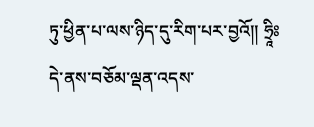ཏུ་ཕྱིན་པ་ལས་ཉིད་དུ་རིག་པར་བྱའོ།། ཧྲཱིཿདེ་ནས་བཅོམ་ལྡན་འདས་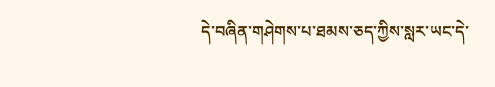དེ་བཞིན་གཤེགས་པ་ཐམས་ཅད་ཀྱིས་སླར་ཡང་དེ་